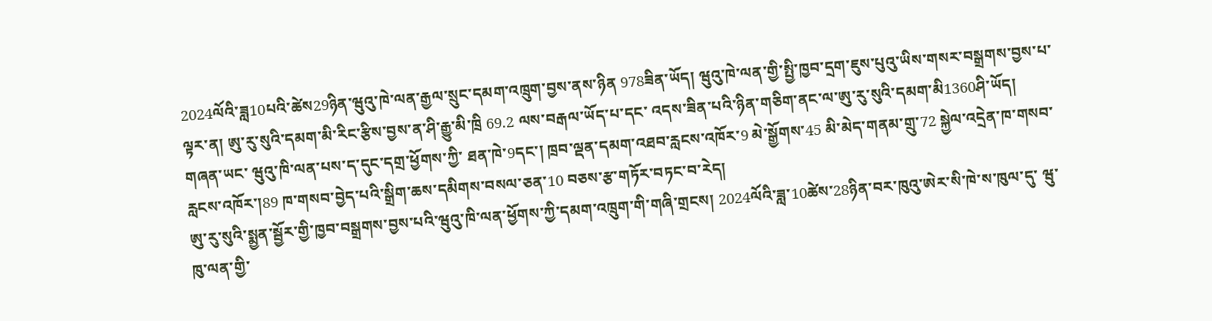2024ལོའི་ཟླ10པའི་ཚེས29ཉིན་ཝུའུ་ཁེ་ལན་རྒྱལ་སྲུང་དམག་འཁྲུག་བྱས་ནས་ཉིན 978ཟིན་ཡོད། ཝུའུ་ཁེ་ལན་གྱི་སྤྱི་ཁྱབ་དྲག་ཇུས་པུའུ་ཡིས་གསར་བསྒྲགས་བྱས་པ་ལྟར་ན། ཨུ་རུ་སུའི་དམག་མི་རིང་རྩིས་བྱས་ན་ཤི་རྒྱུ་མི་ཁྲི 69.2 ལས་བརྒལ་ཡོད་པ་དང་ འདས་ཟིན་པའི་ཉིན་གཅིག་ནང་ལ་ཨུ་རུ་སུའི་དམག་མི1360ཤི་ཡོད།
གཞན་ཡང་ ཝུའུ་ཁི་ལན་པས་ད་དུང་དགྲ་ཕྱོགས་ཀྱི་ ཐན་ཁེ་9དང་། ཁྲབ་ལྡན་དམག་འཐབ་རླངས་འཁོར་9 མེ་སྒྱོགས་45 མི་མེད་གནམ་གྲུ་72 སྐྱེལ་འདྲེན་ཁ་གསབ་རླངས་འཁོར་།89 ཁ་གསབ་བྱེད་པའི་སྒྲིག་ཆས་དམིགས་བསལ་ཅན་10 བཅས་རྩ་གཏོར་བཏང་བ་རེད།
ཨུ་རུ་སུའི་སྨྱན་སྦྱོར་གྱི་ཁྱབ་བསྒྲགས་བྱས་པའི་ཝུའུ་ཁི་ལན་ཕྱོགས་ཀྱི་དམག་འཁྲུག་གི་གཞི་གྲངས། 2024ལོའི་ཟླ་10ཚེས་28ཉིན་བར་ཁུའུ་ཨེར་སི་ཁེ་ས་ཁུལ་དུ་ ཝུ་ཁུ་ལན་གྱི་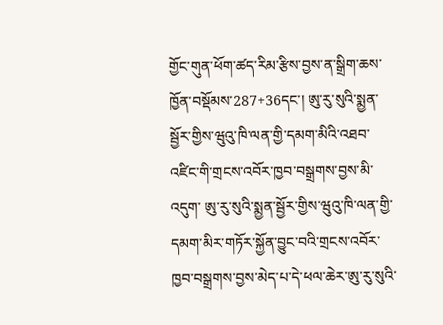གྱོང་གུན་ཕོག་ཚད་རིམ་རྩིས་བྱས་ན་སྒྲིག་ཆས་ཁྱོན་བསྡོམས་287+36དང་། ཨུ་རུ་སུའི་སྨྱན་སྦྱོར་གྱིས་ཝུའུ་ཁི་ལན་གྱི་དམག་མིའི་འཐབ་འཛིང་གི་གྲངས་འབོར་ཁྱབ་བསྒྲགས་བྱས་མི་འདུག་ ཨུ་རུ་སུའི་སྨྱན་སྦྱོར་གྱིས་ཝུའུ་ཁི་ལན་གྱི་དམག་མིར་གཏོར་སྐྱོན་བྱུང་བའི་གྲངས་འབོར་ཁྱབ་བསྒྲགས་བྱས་མེད་པ་དེ་ཕལ་ཆེར་ཨུ་རུ་སུའི་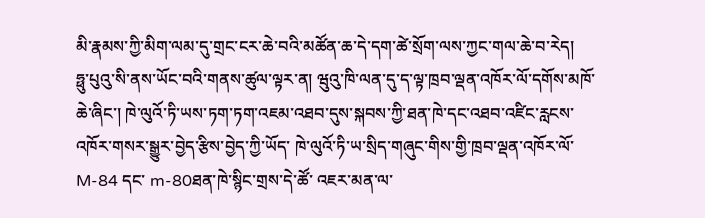མི་རྣམས་ཀྱི་མིག་ལམ་དུ་གྲང་ངར་ཆེ་བའི་མཚོན་ཆ་དེ་དག་ཚེ་སྲོག་ལས་ཀྱང་གལ་ཆེ་བ་རེད།
ཧྥུ་པུའུ་སི་ནས་ཡོང་བའི་གནས་ཚུལ་ལྟར་ན། ཝུའུ་ཁི་ལན་དུ་ད་ལྟ་ཁྲབ་ལྡན་འཁོར་ལོ་དགོས་མཁོ་ཆེ་ཞིང་། ཁེ་ལུའོ་ཏི་ཡས་ཏག་ཏག་འཇམ་འཐབ་དུས་སྐབས་ཀྱི་ཐན་ཁེ་དང་འཐབ་འཛིང་རླངས་འཁོར་གསར་སྒྱུར་བྱེད་རྩིས་བྱེད་ཀྱི་ཡོད་ ཁེ་ལུའོ་ཏི་ཡ་སྲིད་གཞུང་གིས་གྱི་ཁྲབ་ལྡན་འཁོར་ལོ་ M-84 དང་ m-80ཐན་ཁེ་སྙིང་གྲས་དེ་ཚོ་ འཇར་མན་ལ་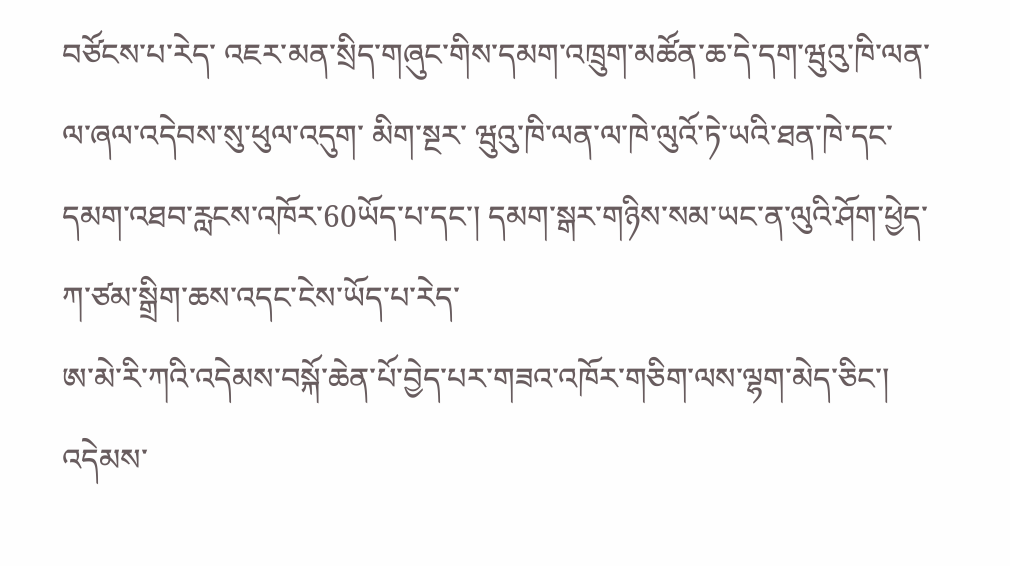བཙོངས་པ་རེད་ འཇར་མན་སྲིད་གཞུང་གིས་དམག་འཁྲུག་མཚོན་ཆ་དེ་དག་ཝུའུ་ཁི་ལན་ལ་ཞལ་འདེབས་སུ་ཕུལ་འདུག་ མིག་སྔར་ ཝུའུ་ཁི་ལན་ལ་ཁེ་ལུའོ་ཏེ་ཡའི་ཐན་ཁེ་དང་དམག་འཐབ་རླངས་འཁོར་60ཡོད་པ་དང་། དམག་སྒར་གཉིས་སམ་ཡང་ན་ལུའི་ཤོག་ཕྱེད་ཀ་ཙམ་སྒྲིག་ཆས་འདང་ངེས་ཡོད་པ་རེད་
ཨ་མེ་རི་ཀའི་འདེམས་བསྐོ་ཆེན་པོ་བྱེད་པར་གཟའ་འཁོར་གཅིག་ལས་ལྷག་མེད་ཅིང་། འདེམས་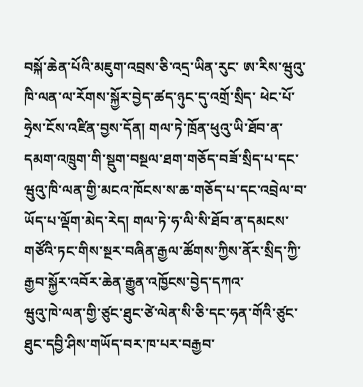བསྐོ་ཆེན་པོའི་མཇུག་འབྲས་ཅི་འདྲ་ཡིན་རུང་ ཨ་རིས་ཝུའུ་ཁི་ལན་ལ་རོགས་སྐྱོར་བྱེད་ཚད་ཉུང་དུ་འགྲོ་སྲིད་ ཕེང་པོ་ཧྲེས་ངོས་འཛིན་བྱས་དོན། གལ་ཏེ་ཁྲོན་ཕུའུ་ཡི་ཐོབ་ན་དམག་འཁྲུག་གི་སྡུག་བསྔལ་ཐག་གཅོད་བཟོ་སྲིད་པ་དང་ ཝུའུ་ཁི་ལན་གྱི་མངའ་ཁོངས་ས་ཆ་གཅོད་པ་དང་འབྲེལ་བ་ཡོད་པ་ལྡོག་མེད་རེད། གལ་ཏེ་ཧ་ལི་སི་ཐོབ་ན་དམངས་གཙོའི་ཏང་གིས་སྔར་བཞིན་རྒྱལ་ཚོགས་ཀྱིས་ནོར་སྲིད་ཀྱི་རྒྱབ་སྐྱོར་འབོར་ཆེན་རྒྱུན་འཁྱོངས་བྱེད་དཀའ་
ཝུའུ་ཁེ་ལན་གྱི་ཙུང་ཐུང་ཙེ་ལེན་སི་ཅི་དང་ཧན་གོའི་ཙུང་ཐུང་དབྱི་ཤིས་གཡོད་བར་ཁ་པར་བརྒྱབ་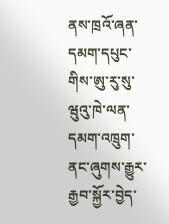ནས་ཁྲའོ་ཞན་དམག་དཔུང་གིས་ཨུ་རུ་སུ་ཝུའུ་ཁེ་ལན་དམག་འཁྲུག་ནང་ཞུགས་རྒྱུར་རྒྱབ་སྐྱོར་བྱེད་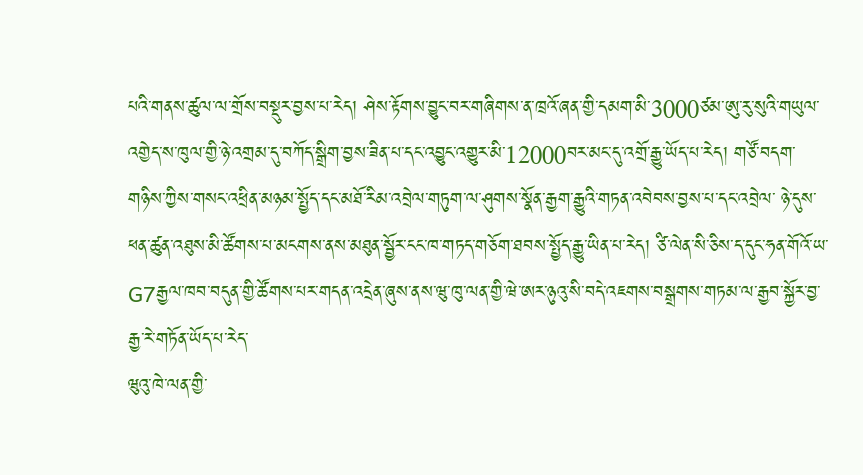པའི་གནས་ཚུལ་ལ་གྲོས་བསྡུར་བྱས་པ་རེད། ཤེས་རྟོགས་བྱུང་བར་གཞིགས་ན་ཁྲའོ་ཞན་གྱི་དམག་མི་3000ཙམ་ཨུ་རུ་སུའི་གཡུལ་འགྱེད་ས་ཁུལ་གྱི་ཉེ་འགྲམ་དུ་བཀོད་སྒྲིག་བྱས་ཟིན་པ་དང་འབྱུང་འགྱུར་མི་12000བར་མང་དུ་འགྲོ་རྒྱུ་ཡོད་པ་རེད། གཙོ་བདག་གཉིས་ཀྱིས་གསང་འཕྲིན་མཉམ་སྤྱོད་དང་མཐོ་རིམ་འབྲེལ་གཏུག་ལ་ཤུགས་སྣོན་རྒྱག་རྒྱུའི་གཏན་འབེབས་བྱས་པ་དང་འབྲེལ་ ཉེ་དུས་ཕན་ཚུན་འཐུས་མི་ཚོགས་པ་མངགས་ནས་མཐུན་སྦྱོར་ངང་ཁ་གཏད་གཅོག་ཐབས་སྤྱོད་རྒྱུ་ཡིན་པ་རེད། ཙི་ལེན་སི་ཅིས་ད་དུང་ཧན་གོའོ་ཡ་G7རྒྱལ་ཁབ་བདུན་གྱི་ཚོགས་པར་གདན་འདྲེན་ཞུས་ནས་ཝུ་ཁུ་ལན་གྱི་ཝེ་ཨར་ཉུའུ་སི་བདེ་འཇགས་བསྒྲགས་གཏམ་ལ་རྒྱབ་སྐྱོར་བྱ་རྒྱ་རེ་གཏོན་ཡོད་པ་རེད་
ཝུའུ་ཁེ་ལན་གྱི་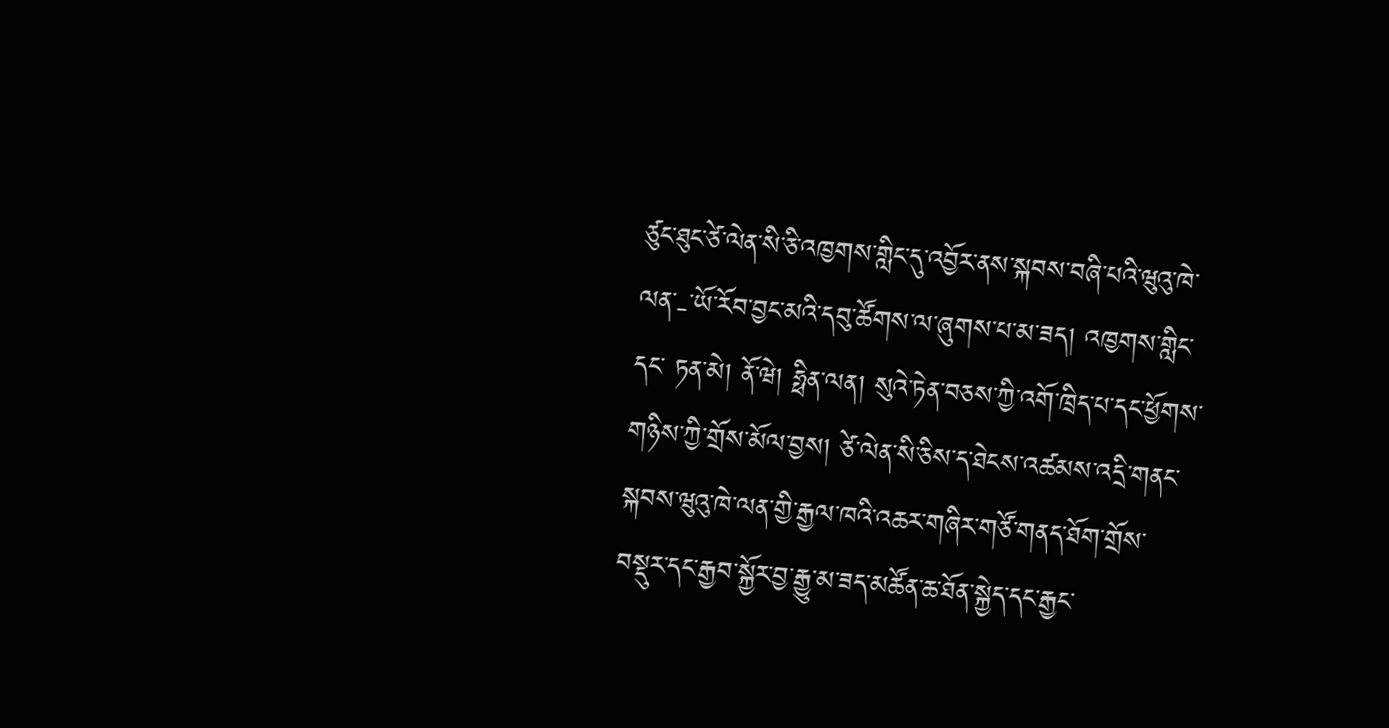ཙུང་ཐུང་ཙེ་ལེན་སི་ཅི་འཁྱགས་གླིང་དུ་འབྱོར་ནས་སྐབས་བཞི་པའི་ཝུའུ་ཁེ་ལན་-་ཡོ་རོབ་བྱང་མའི་དབུ་ཚོགས་ལ་ཞུགས་པ་མ་ཟད། འཁྱགས་གླིང་དང་ ཏན་མེ། ནོ་ཝེ། ཧྥིན་ལན། སུའེ་ཏེན་བཅས་ཀྱི་འགོ་ཁྲིད་པ་དང་ཕྱོགས་གཉིས་ཀྱི་གྲོས་མོལ་བྱས། ཙེ་ལེན་སི་ཅིས་ད་ཐེངས་འཚམས་འདྲི་གནང་སྐབས་ཝུའུ་ཁེ་ལན་གྱི་རྒྱལ་ཁའི་འཆར་གཞིར་གཙོ་གནད་ཐོག་གྲོས་བསྡུར་དང་རྒྱབ་སྐྱོར་བྱ་རྒྱུ་མ་ཟད་མཚོན་ཆ་ཐོན་སྐྱེད་དང་རྒྱང་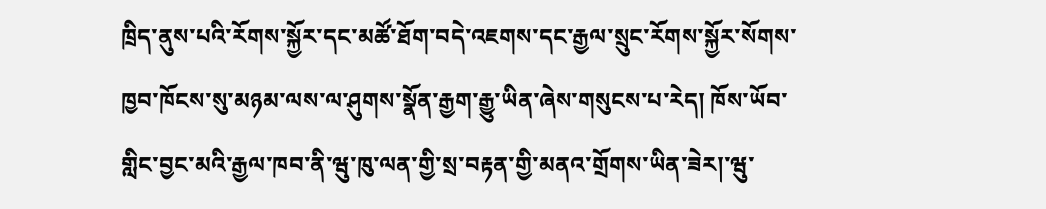ཁྲིད་ནུས་པའི་རོགས་སྐྱོར་དང་མཚོ་ཐོག་བདེ་འཇགས་དང་རྒྱལ་སྲུང་རོགས་སྐྱོར་སོགས་ཁྱབ་ཁོངས་སུ་མཉམ་ལས་ལ་ཤུགས་སྣོན་རྒྱག་རྒྱུ་ཡིན་ཞེས་གསུངས་པ་རེད། ཁོས་ཡོབ་གླིང་བྱང་མའི་རྒྱལ་ཁབ་ནི་ཝུ་ཁུ་ལན་གྱི་སྲ་བརྟན་གྱི་མནའ་གྲོགས་ཡིན་ཟེར།་ཝུ་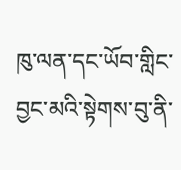ཁུ་ལན་དང་ཡོབ་གླིང་བྱང་མའི་སྟེགས་བུ་ནི་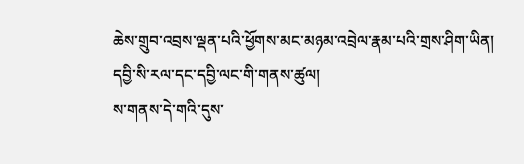ཆེས་གྲུབ་འབྲས་ལྡན་པའི་ཕྱོགས་མང་མཉམ་འབྲེལ་རྣམ་པའི་གྲས་ཤིག་ཡིན།
དབྱི་སི་རལ་དང་དབྱི་ལང་གི་གནས་ཚུལ།
ས་གནས་དེ་གའི་དུས་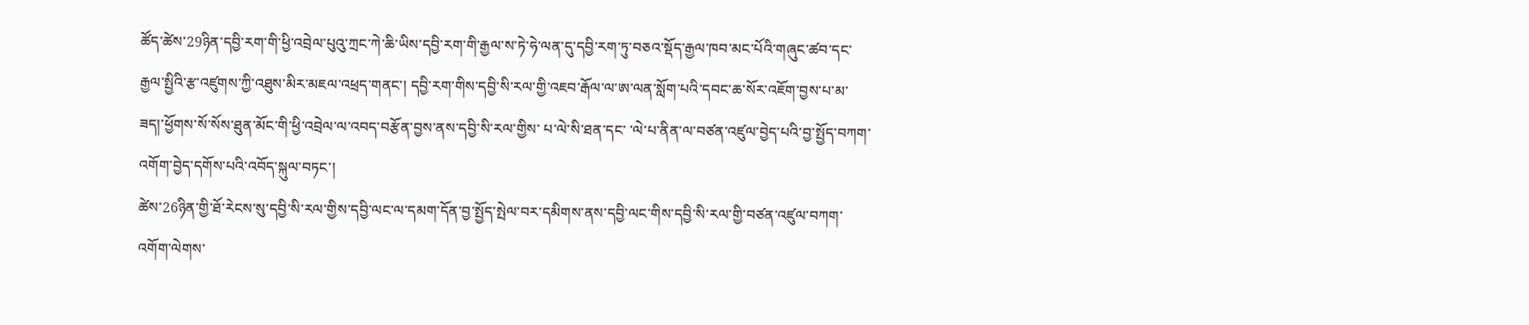ཚོད་ཚེས་29ཉིན་དབྱི་རག་གི་ཕྱི་འབྲེལ་པུའུ་ཀྲང་ཀེ་ཆི་ཡིས་དབྱི་རག་གི་རྒྱལ་ས་ཏེ་ཧེ་ལན་དུ་དབྱི་རག་ཏུ་བཅའ་སྡོད་རྒྱལ་ཁབ་མང་པོའི་གཞུང་ཚབ་དང་རྒྱལ་སྤྱིའི་རྩ་འཛུགས་ཀྱི་འཐུས་མིར་མཇལ་འཕྲད་གནང་། དབྱི་རག་གིས་དབྱི་སི་རལ་གྱི་འཇབ་རྒོལ་ལ་ཨ་ལན་སློག་པའི་དབང་ཆ་སོར་འཇོག་བྱས་པ་མ་ཟད།་ཕྱོགས་སོ་སོས་ཐུན་མོང་གི་ཕྱི་འབྲེལ་ལ་འབད་བརྩོན་བྱས་ནས་དབྱི་སི་རལ་གྱིས་ པ་ལེ་སི་ཐན་དང་ ་ལེ་པ་ནིན་ལ་བཙན་འཛུལ་བྱེད་པའི་བྱ་སྤྱོད་བཀག་འགོག་བྱེད་དགོས་པའི་འབོད་སྐུལ་བཏང་།
ཚེས་26ཉིན་གྱི་ཐོ་རེངས་སུ་དབྱི་སི་རལ་གྱིས་དབྱི་ལང་ལ་དམག་དོན་བྱ་སྤྱོད་སྤེལ་བར་དམིགས་ནས་དབྱི་ལང་གིས་དབྱི་སི་རལ་གྱི་བཙན་འཛུལ་བཀག་འགོག་ལེགས་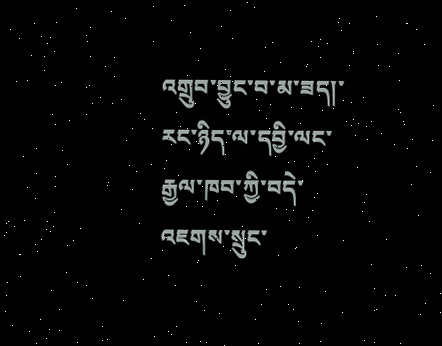འགྲུབ་བྱུང་བ་མ་ཟད།་རང་ཉིད་ལ་དབྱི་ལང་རྒྱལ་ཁབ་ཀྱི་བདེ་འཇགས་སྲུང་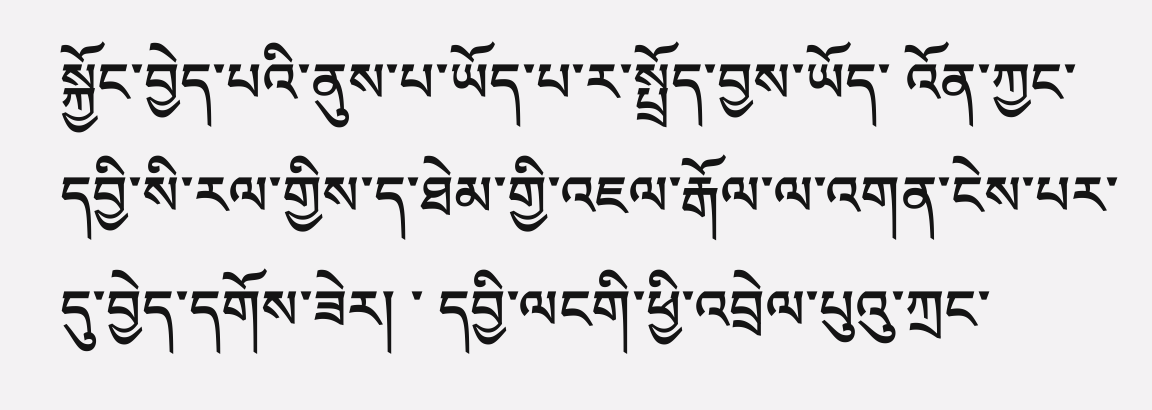སྐྱོང་བྱེད་པའི་ནུས་པ་ཡོད་པ་ར་སྤྲོད་བྱས་ཡོད་ འོན་ཀྱང་དབྱི་སི་རལ་གྱིས་ད་ཐེམ་གྱི་འཇལ་རྒོལ་ལ་འགན་ངེས་པར་དུ་བྱེད་དགོས་ཟེར། ་ དབྱི་ལངགི་ཕྱི་འབྲེལ་པུའུ་ཀྲང་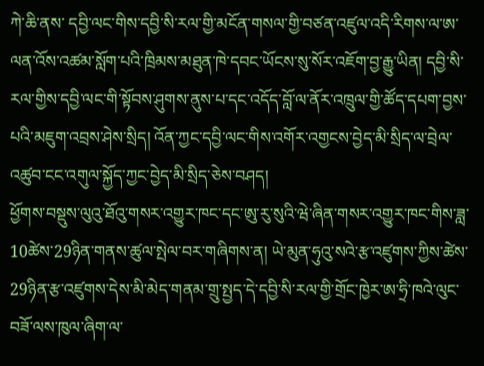ཀེ་ཆི་ནས་ དབྱི་ལང་གིས་དབྱི་སི་རལ་གྱི་མངོན་གསལ་གྱི་བཙན་འཛུལ་འདི་རིགས་ལ་ཨ་ལན་འོས་འཚམ་སློག་པའི་ཁྲིམས་མཐུན་ཁེ་དབང་ཡོངས་སུ་སོར་འཇོག་བྱ་རྒྱུ་ཡིན། དབྱི་སི་རལ་གྱིས་དབྱི་ལང་གི་སྟོབས་ཤུགས་ནུས་པ་དང་འདོད་བློ་ལ་ནོར་འཁྲུལ་གྱི་ཚོད་དཔག་བྱས་པའི་མཇུག་འབྲས་ཤེས་སྲིད། འོན་ཀྱང་དབྱི་ལང་གིས་འགོར་འགྱངས་བྱེད་མི་སྲིད་ལ་བྲེལ་འཚུབ་ངང་འགུལ་སྐྱོད་ཀྱང་བྱེད་མི་སྲིད་ཅེས་བཤད།
ཕྱོགས་བསྡུས་ལུའུ་ཐོའུ་གསར་འགྱུར་ཁང་དང་ཨུ་རུ་སུའི་ཝེ་ཞིན་གསར་འགྱུར་ཁང་གིས་ཟླ་10ཚེས་29ཉིན་གནས་ཚུལ་སྤེལ་བར་གཞིགས་ན། ཡེ་མུན་ཧུའུ་སའེ་རྩ་འཛུགས་ཀྱིས་ཚེས་29ཉིན་རྩ་འཛུགས་དེས་མི་མེད་གནམ་གྲུ་སྤྱད་དེ་དབྱི་སི་རལ་གྱི་གྲོང་ཁྱེར་ཨ་ཧྲི་ཁའེ་ལུང་བཟོ་ལས་ཁུལ་ཞིག་ལ་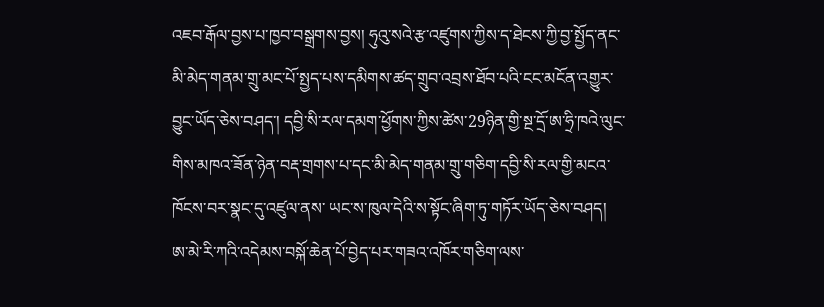འཇབ་རྒོལ་བྱས་པ་ཁྱབ་བསྒྲགས་བྱས། ཧུའུ་སའེ་རྩ་འཛུགས་ཀྱིས་ད་ཐེངས་ཀྱི་བྱ་སྤྱོད་ནང་མི་མེད་གནམ་གྲུ་མང་པོ་སྤྱད་པས་དམིགས་ཚད་གྲུབ་འབྲས་ཐོབ་པའི་ངང་མངོན་འགྱུར་བྱུང་ཡོད་ཅེས་བཤད་། དབྱི་སི་རལ་དམག་ཕྱོགས་ཀྱིས་ཚེས་29ཉིན་གྱི་སྔ་དྲོ་ཨ་ཧྲི་ཁའེ་ལུང་གིས་མཁའ་ཟོན་ཉེན་བརྡ་གྲགས་པ་དང་མི་མེད་གནམ་གྲུ་གཅིག་དབྱི་སི་རལ་གྱི་མངའ་ཁོངས་བར་སྣང་དུ་འཛུལ་ནས་ ཡང་ས་ཁུལ་དེའི་ས་སྟོང་ཞིག་ཏུ་གཏོར་ཡོད་ཅེས་བཤད།
ཨ་མེ་རི་ཀའི་འདེམས་བསྐོ་ཆེན་པོ་བྱེད་པར་གཟའ་འཁོར་གཅིག་ལས་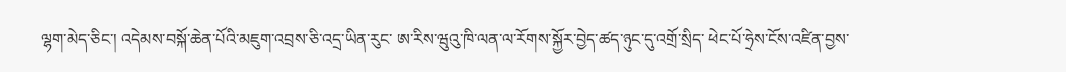ལྷག་མེད་ཅིང་། འདེམས་བསྐོ་ཆེན་པོའི་མཇུག་འབྲས་ཅི་འདྲ་ཡིན་རུང་ ཨ་རིས་ཝུའུ་ཁི་ལན་ལ་རོགས་སྐྱོར་བྱེད་ཚད་ཉུང་དུ་འགྲོ་སྲིད་ ཕེང་པོ་ཧྲེས་ངོས་འཛིན་བྱས་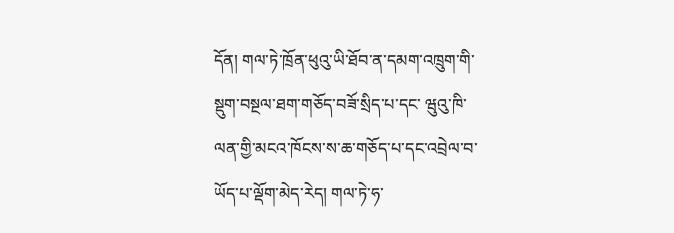དོན། གལ་ཏེ་ཁྲོན་ཕུའུ་ཡི་ཐོབ་ན་དམག་འཁྲུག་གི་སྡུག་བསྔལ་ཐག་གཅོད་བཟོ་སྲིད་པ་དང་ ཝུའུ་ཁི་ལན་གྱི་མངའ་ཁོངས་ས་ཆ་གཅོད་པ་དང་འབྲེལ་བ་ཡོད་པ་ལྡོག་མེད་རེད། གལ་ཏེ་ཧ་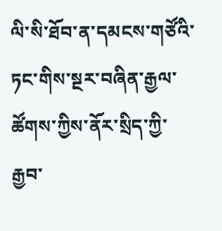ལི་སི་ཐོབ་ན་དམངས་གཙོའི་ཏང་གིས་སྔར་བཞིན་རྒྱལ་ཚོགས་ཀྱིས་ནོར་སྲིད་ཀྱི་རྒྱབ་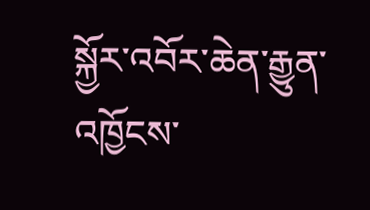སྐྱོར་འབོར་ཆེན་རྒྱུན་འཁྱོངས་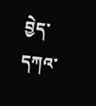བྱེད་དཀའ་